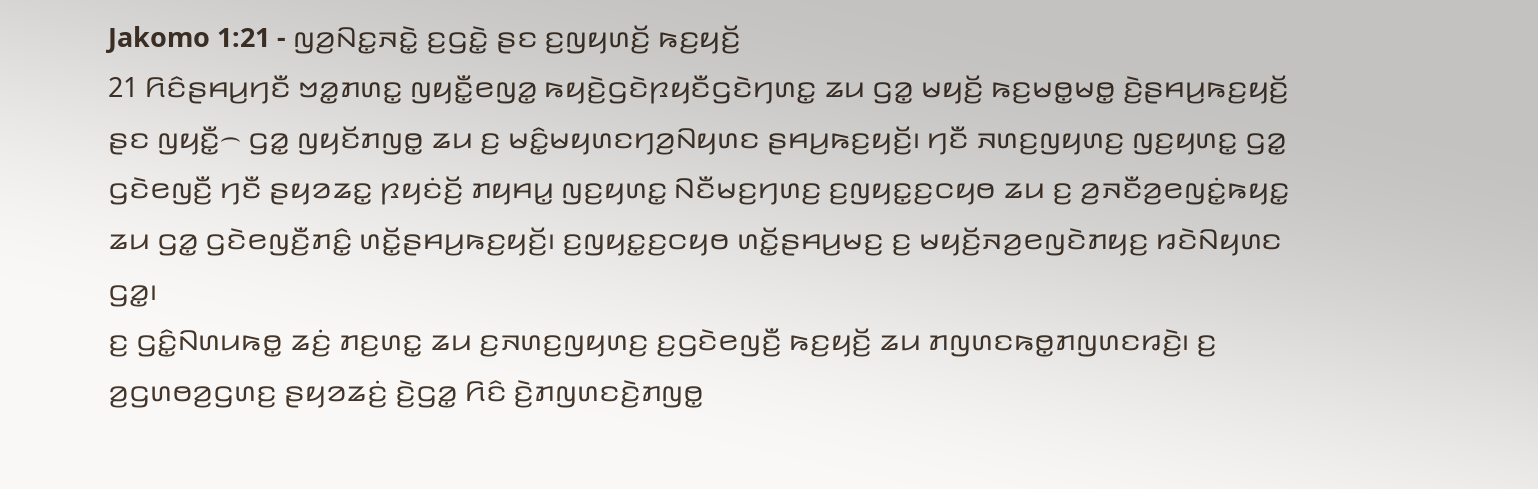Jakomo 1:21 - ꤜꤤ꤬ꤡꤢ꤭ꤏꤢꤧ꤭ ꤢ꤬ꤞꤢꤧ꤭ ꤔꤢ ꤢ꤬ꤜꤟꤛꤢꤩ꤬ ꤒꤢ꤬ꤟꤢꤩ꤬
21 ꤖꤢꤨꤔꤌꤣ꤬ꤚꤢꤪ ꤠꤤ꤭ꤊꤛꤢ꤭ ꤜꤟꤢꤪ꤭ꤕꤜꤤ꤭ ꤒꤟꤢꤧ꤬ꤞꤢꤧꤐꤟꤢꤪꤞꤢꤧꤚꤛꤢ꤭ ꤘꤣ ꤞꤤ꤭ ꤗꤟꤢꤩ꤬ ꤒꤢ꤬ꤗꤥ꤭ꤗꤥ꤭ ꤢꤧ꤬ꤔꤌꤣ꤬ꤒꤢ꤬ꤟꤢꤩ꤬ ꤔꤢ ꤜꤟꤢꤪ꤭꤮ ꤞꤤ꤭ ꤜꤟꤢꤩꤊꤜꤥ꤭ ꤘꤣ ꤢ꤬ ꤗꤢꤨ꤭ꤗꤟꤛꤢꤚꤤ꤬ꤡꤟꤛꤢ ꤔꤌꤣ꤬ꤒꤢ꤬ꤟꤢꤩ꤬꤯ ꤚꤢꤪ ꤏꤛꤢ꤬ꤜꤟꤛꤢ꤬ ꤜꤢ꤬ꤟꤛꤢ꤭ ꤞꤤ꤭ ꤞꤢꤧꤕꤜꤢꤪ꤬ ꤚꤢꤪ ꤔꤟꤤꤘꤢ꤭ ꤐꤟꤢꤦꤢꤩ꤬ ꤊꤟꤌꤣ꤭ ꤜꤢ꤬ꤟꤛꤢ꤭ ꤡꤢꤪꤗꤢ꤬ꤚꤛꤢ꤬ ꤢ꤬ꤜꤟꤢ꤭ꤢ꤬ꤍꤟꤥ ꤘꤣ ꤢ꤬ ꤤ꤬ꤏꤢꤪꤤ꤬ꤕꤜꤢꤦ꤭ꤒꤟꤢ꤭ ꤘꤣ ꤞꤤ꤭ ꤞꤢꤧꤕꤜꤢꤪ꤬ꤊꤢꤨ꤭ ꤛꤢꤩ꤭ꤔꤌꤣ꤬ꤒꤢ꤬ꤟꤢꤩ꤬꤯ ꤢ꤬ꤜꤟꤢ꤭ꤢ꤬ꤍꤟꤥ ꤛꤢꤩ꤭ꤔꤌꤣ꤬ꤗꤢ꤬ ꤢ꤬ ꤗꤟꤢꤩ꤬ꤏꤤ꤬ꤕꤜꤢꤧꤊꤟꤢ꤬ ꤙꤢꤧꤡꤟꤛꤢ ꤞꤤ꤭꤯
ꤢ꤬ ꤞꤢꤨ꤭ꤡꤛꤣꤒꤥ꤭ ꤘꤢꤦ꤬ ꤊꤢ꤬ꤛꤢ꤭ ꤘꤣ ꤢ꤬ꤏꤛꤢ꤬ꤜꤟꤛꤢ꤬ ꤢ꤬ꤞꤢꤧꤕꤜꤢꤪ꤬ ꤒꤢ꤬ꤟꤢꤩ꤬ ꤘꤣ ꤊꤜꤛꤢꤒꤥ꤭ꤊꤜꤛꤢꤙꤢꤧ꤬꤯ ꤢ꤬ ꤤ꤬ꤞꤛꤥꤤ꤬ꤞꤛꤢ꤬ ꤔꤟꤤꤘꤢꤦ꤬ ꤢꤧ꤬ꤞꤤ꤭ ꤖꤢꤨ ꤢꤧ꤬ꤊꤜꤛꤢꤢꤧ꤬ꤊꤜꤥ꤭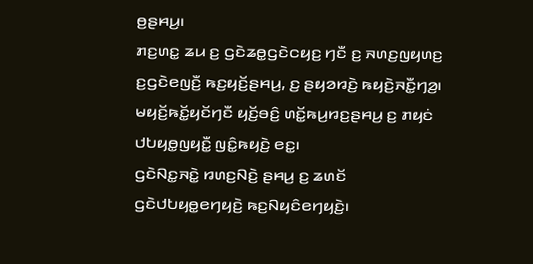ꤥ꤬ꤔꤌꤣ꤬꤯
ꤊꤢ꤬ꤛꤢ꤭ ꤘꤣ ꤢ꤬ ꤞꤢꤧꤘꤥ꤭ꤞꤢꤧꤍꤟꤢ꤬ ꤚꤢꤪ ꤢ꤬ ꤏꤛꤢ꤬ꤜꤟꤛꤢ꤬ ꤢ꤬ꤞꤢꤧꤕꤜꤢꤪ꤬ ꤒꤢ꤬ꤟꤢꤩ꤬ꤔꤌꤣ꤬, ꤢ꤬ ꤔꤟꤤꤙꤢꤧ꤬ ꤒꤟꤢꤧ꤬ꤏꤢꤪ꤭ꤚꤤ꤬꤯ ꤗꤟꤢꤩ꤬ꤒꤢꤩ꤭ꤟꤢꤩꤚꤢꤪ ꤟꤢꤩ꤬ꤋꤢꤨ꤬ ꤛꤢꤩ꤭ꤒꤣ꤬ꤙꤢ꤬ꤔꤌꤣ꤬ ꤢ꤬ ꤊꤟꤢꤦ ꤓꤝꤟꤥ꤭ꤜꤟꤢꤪ꤭ ꤜꤢꤨ꤭ꤒꤟꤢꤧ꤬ ꤕꤢ꤭꤯
ꤞꤢꤧꤡꤢ꤭ꤏꤢꤧ꤭ ꤙꤛꤢ꤬ꤡꤢꤧ꤬ ꤔꤌꤣ꤬ ꤢ꤬ ꤘꤛꤢꤩ ꤞꤢꤧꤓꤝꤟꤥ꤭ꤕꤚꤟꤢꤧ꤬ ꤒꤢ꤬ꤡꤟꤢꤨꤕꤚꤟꤢꤧ꤬꤯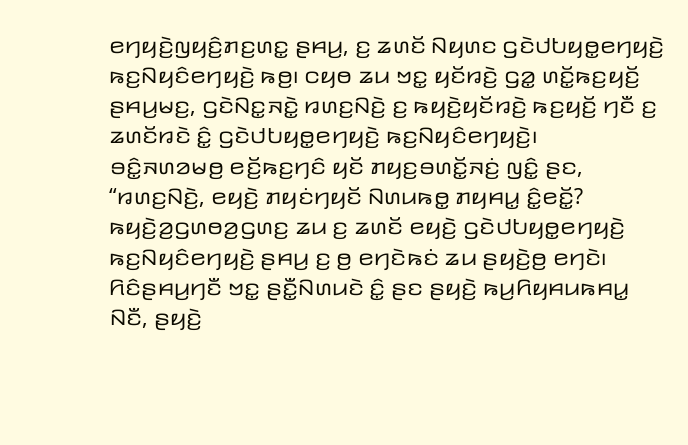ꤕꤚꤟꤢꤧ꤬ꤜꤟꤢꤨ꤬ꤊꤢ꤬ꤛꤢ꤭ ꤔꤌꤣ꤬, ꤢ꤬ ꤘꤛꤢꤩ ꤡꤟꤛꤢ ꤞꤢꤧꤓꤝꤟꤥ꤭ꤕꤚꤟꤢꤧ꤬ ꤒꤢ꤬ꤡꤟꤢꤨꤕꤚꤟꤢꤧ꤬ ꤒꤥ꤬꤯ ꤍꤟꤥ ꤘꤣ ꤠꤢ꤭ ꤟꤢꤩꤙꤢꤧ꤬ ꤞꤤ꤭ ꤛꤢꤩ꤭ꤒꤢ꤬ꤟꤢꤩ꤬ ꤔꤌꤣ꤬ꤗꤢ꤬, ꤞꤢꤧꤡꤢ꤭ꤏꤢꤧ꤭ ꤙꤛꤢ꤬ꤡꤢꤧ꤬ ꤢ꤬ ꤒꤟꤢꤧ꤬ꤟꤢꤩꤙꤢꤧ꤬ ꤒꤢ꤬ꤟꤢꤩ꤬ ꤚꤢꤪ ꤢ꤬ ꤘꤛꤢꤩꤙꤢꤧ ꤢꤨ꤭ ꤞꤢꤧꤓꤝꤟꤥ꤭ꤕꤚꤟꤢꤧ꤬ ꤒꤢ꤬ꤡꤟꤢꤨꤕꤚꤟꤢꤧ꤬꤯
ꤋꤢꤨ꤭ꤏꤛꤤꤗꤥ꤬ ꤕꤢꤩ꤬ꤒꤢ꤬ꤚꤢꤨ ꤟꤢꤩ ꤊꤟꤢ꤬ꤋꤛꤢꤩ꤭ꤏꤢꤦ꤬ ꤜꤢꤨ꤭ ꤔꤢ, “ꤙꤛꤢ꤬ꤡꤢꤧ꤬, ꤕꤟꤢꤧ꤬ ꤊꤟꤢꤦꤚꤟꤢꤩ ꤡꤛꤣꤒꤥ꤭ ꤊꤟꤌꤣ꤭ ꤢꤨ꤭ꤕꤢꤩ꤭? ꤒꤟꤢꤧ꤬ꤤ꤬ꤞꤛꤥꤤ꤬ꤞꤛꤢ꤬ ꤘꤣ ꤢ꤬ ꤘꤛꤢꤩ ꤕꤟꤢꤧ꤬ ꤞꤢꤧꤓꤝꤟꤥ꤭ꤕꤚꤟꤢꤧ꤬ ꤒꤢ꤬ꤡꤟꤢꤨꤕꤚꤟꤢꤧ꤬ ꤔꤌꤣ꤬ ꤢ꤬ ꤥ꤬ ꤕꤚꤢꤧꤒꤢꤦ ꤘꤣ ꤔꤟꤢꤧ꤬ꤥ꤬ ꤕꤚꤢꤧ꤯
ꤖꤢꤨꤔꤌꤣ꤬ꤚꤢꤪ ꤠꤢ꤭ ꤔꤢꤪ꤭ꤡꤛꤣꤢꤧ ꤢꤨ꤭ ꤔꤢ ꤔꤟꤢꤧ꤬ ꤒꤣ꤬ꤖꤟꤌꤣꤒꤌꤣ꤭ ꤡꤢꤪ, ꤔꤟꤢꤧ꤬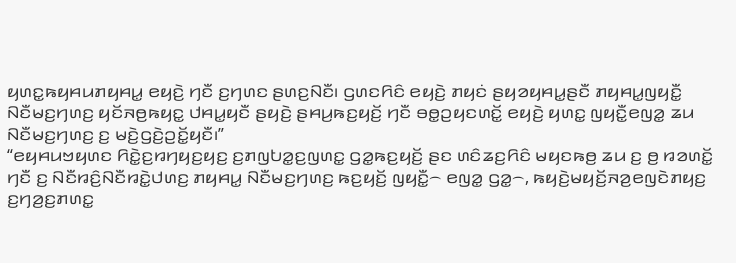ꤟꤛꤢ꤭ꤒꤟꤌꤣꤊꤟꤌꤣ꤭ ꤕꤟꤢꤧ꤬ ꤚꤢꤪ ꤢ꤬ꤚꤛꤢ ꤔꤛꤢ꤬ꤡꤢꤪ꤯ ꤞꤛꤢꤖꤢꤨ ꤕꤟꤢꤧ꤬ ꤊꤟꤢꤦ ꤔꤟꤤꤟꤌꤣ꤭ꤔꤢꤪ ꤊꤟꤌꤣ꤭ꤜꤟꤢꤪ꤭ ꤡꤢꤪꤗꤢ꤬ꤚꤛꤢ꤬ ꤟꤢꤩꤏꤥ꤬ꤒꤟꤢ꤭ ꤓꤌꤣ꤭ꤟꤢꤪ ꤔꤟꤢꤧ꤬ ꤔꤌꤣ꤬ꤒꤢ꤬ꤟꤢꤩ꤬ ꤚꤢꤪ ꤋꤥ꤭ꤑꤟꤢꤛꤢꤩ꤭ ꤕꤟꤢꤧ꤬ ꤟꤛꤢ꤭ ꤜꤟꤢꤪ꤭ꤕꤜꤤ꤭ ꤘꤣ ꤡꤢꤪꤗꤢ꤬ꤚꤛꤢ꤬ ꤢ꤬ ꤗꤢꤧ꤬ꤞꤢꤧ꤬ꤑꤢꤩ꤭ꤟꤢꤪ꤯”
“ꤕꤟꤌꤣꤠꤟꤛꤢ ꤖꤢꤧ꤭ꤢ꤬ꤙꤚꤟꤢ꤬ꤟꤢ꤬ ꤢ꤬ꤊꤜꤝꤤ꤭ꤢ꤬ꤜꤛꤢ꤭ ꤞꤤ꤭ꤒꤢ꤬ꤟꤢꤩ꤬ ꤔꤢ ꤛꤢꤨꤘꤢ꤬ꤖꤢꤨ ꤗꤟꤢꤒꤥ꤬ ꤘꤣ ꤢ꤬ ꤥ꤬ ꤙꤤꤛꤢꤩ꤭ ꤚꤢꤪ ꤢ꤬ ꤡꤢꤪꤙꤢꤨ꤬ꤡꤢꤪꤙꤢꤧ꤭ꤓꤛꤢ꤬ ꤊꤟꤌꤣ꤭ ꤡꤢꤪꤗꤢ꤬ꤚꤛꤢ꤬ ꤒꤢ꤬ꤟꤢꤩ꤬ ꤜꤟꤢꤪ꤭꤮ ꤕꤜꤤ꤭ ꤞꤤ꤭꤮, ꤒꤟꤢꤧ꤬ꤗꤟꤢꤩ꤬ꤏꤤ꤬ꤕꤜꤢꤧꤊꤟꤢ꤬ ꤢ꤬ꤚꤤ꤬ꤢ꤬ꤊꤛꤢ꤭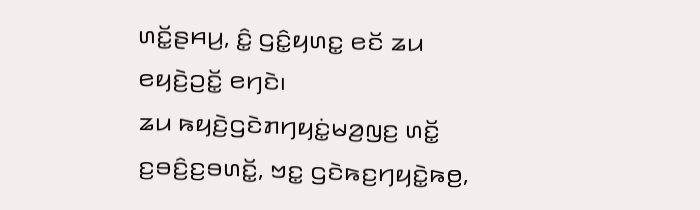ꤛꤢꤩ꤭ꤔꤌꤣ꤬, ꤢꤨ꤭ ꤞꤢꤨ꤭ꤟꤛꤢ꤭ ꤕꤢꤩ ꤘꤣ ꤕꤟꤢꤧ꤬ꤑꤢꤩ꤭ ꤕꤚꤢꤧ꤯
ꤘꤣ ꤒꤟꤢꤧ꤬ꤞꤢꤧꤊꤚꤟꤢꤦ꤭ꤗꤤ꤬ꤜꤢ꤬ ꤛꤢꤩ꤭ ꤢ꤬ꤋꤢꤨ꤬ꤢ꤬ꤋꤛꤢꤩ꤭, ꤠꤢ꤭ ꤞꤢꤧꤒꤢ꤬ꤚꤟꤢꤧ꤭ꤒꤥ꤬,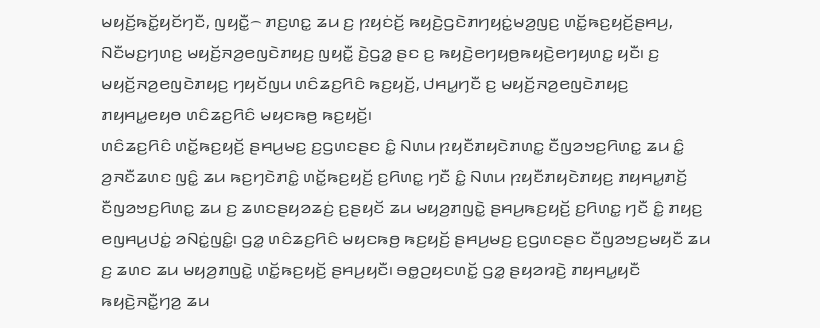ꤗꤟꤢꤩ꤬ꤒꤢꤩ꤭ꤟꤢꤩꤚꤢꤪ, ꤜꤟꤢꤪ꤭꤮ ꤊꤢ꤬ꤛꤢ꤭ ꤘꤣ ꤢ꤬ ꤐꤟꤢꤦꤢꤩ꤬ ꤒꤟꤢꤧ꤬ꤞꤢꤧꤊꤚꤟꤢꤦ꤭ꤗꤤ꤬ꤜꤢ꤬ ꤛꤢꤩ꤭ꤒꤢ꤬ꤟꤢꤩ꤬ꤔꤌꤣ꤬, ꤡꤢꤪꤗꤢ꤬ꤚꤛꤢ꤬ ꤗꤟꤢꤩ꤬ꤏꤤ꤬ꤕꤜꤢꤧꤊꤟꤢ꤬ ꤜꤟꤢꤪ꤭ ꤢꤧ꤬ꤞꤤ꤭ ꤔꤢ ꤢ꤬ ꤒꤟꤢꤧ꤬ꤕꤚꤟꤥ꤬ꤒꤟꤢꤧ꤬ꤕꤚꤟꤛꤢ꤭ ꤟꤢꤪ꤯ ꤢ꤬ ꤗꤟꤢꤩ꤬ꤏꤤ꤬ꤕꤜꤢꤧꤊꤟꤢ꤬ ꤚꤟꤢꤩꤜꤣ ꤛꤢꤨꤘꤢ꤬ꤖꤢꤨ ꤒꤢ꤬ꤟꤢꤩ꤬, ꤓꤌꤣ꤭ꤚꤢꤪ ꤢ꤬ ꤗꤟꤢꤩ꤬ꤏꤤ꤬ꤕꤜꤢꤧꤊꤟꤢ꤬ ꤊꤟꤌꤣ꤭ꤕꤟꤥ ꤛꤢꤨꤘꤢ꤬ꤖꤢꤨ ꤗꤟꤢꤒꤥ꤬ ꤒꤢ꤬ꤟꤢꤩ꤬꤯
ꤛꤢꤨꤘꤢ꤬ꤖꤢꤨ ꤛꤢꤩ꤭ꤒꤢ꤬ꤟꤢꤩ꤬ ꤔꤌꤣ꤬ꤗꤢ꤬ ꤢ꤬ꤞꤛꤢꤔꤢ ꤢꤨ꤭ ꤡꤛꤣ ꤐꤟꤢꤪꤊꤟꤢꤧꤊꤛꤢ꤭ ꤢꤪꤜꤤꤠꤢ꤬ꤖꤛꤢ꤭ ꤘꤣ ꤢꤨ꤭ ꤤ꤬ꤏꤢꤪꤘꤛꤢ ꤜꤢꤨ꤭ ꤘꤣ ꤒꤢ꤬ꤚꤢꤧꤊꤢꤨ꤭ ꤛꤢꤩ꤭ꤒꤢ꤬ꤟꤢꤩ꤬ ꤢ꤬ꤖꤛꤢ꤭ ꤚꤢꤪ ꤢꤨ꤭ ꤡꤛꤣ ꤐꤟꤢꤪꤊꤟꤢꤧꤊꤟꤢ꤬ ꤊꤟꤌꤣ꤭ꤊꤢꤩ꤬ ꤢꤪꤜꤤꤠꤢ꤬ꤖꤛꤢ꤭ ꤘꤣ ꤢ꤬ ꤘꤛꤢꤔꤟꤤꤘꤢꤦ꤬ ꤢ꤬ꤔꤟꤢꤩ ꤘꤣ ꤗꤟꤤ꤬ꤊꤜꤢꤧ꤭ ꤔꤌꤣ꤬ꤒꤢ꤬ꤟꤢꤩ꤬ ꤢ꤬ꤖꤛꤢ꤭ ꤚꤢꤪ ꤢꤨ꤭ ꤊꤟꤢ꤬ ꤕꤜꤌꤣ꤬ꤓꤢꤦ꤭ ꤤꤡꤢꤦ꤭ꤜꤢꤨ꤭꤯ ꤞꤤ꤭ ꤛꤢꤨꤘꤢ꤬ꤖꤢꤨ ꤗꤟꤢꤒꤥ꤬ ꤒꤢ꤬ꤟꤢꤩ꤬ ꤔꤌꤣ꤬ꤗꤢ꤬ ꤢ꤬ꤞꤛꤢꤔꤢ ꤢꤪꤜꤤꤠꤢ꤬ꤗꤟꤢꤪ ꤘꤣ ꤢ꤬ ꤘꤛꤢ ꤘꤣ ꤗꤟꤤ꤬ꤊꤜꤢꤧ꤭ ꤛꤢꤩ꤭ꤒꤢ꤬ꤟꤢꤩ꤬ ꤔꤌꤣ꤬ꤟꤢꤪ꤯ ꤋꤥ꤭ꤑꤟꤢꤛꤢꤩ꤭ ꤞꤤ꤭ ꤔꤟꤤꤙꤢꤧ꤬ ꤊꤟꤌꤣ꤭ꤟꤢꤪ ꤒꤟꤢꤧ꤬ꤏꤢꤪ꤭ꤚꤤ꤬ ꤘꤣ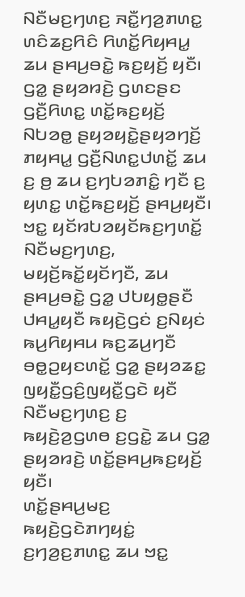ꤡꤢꤪꤗꤢ꤬ꤚꤛꤢ꤬ ꤏꤢꤪ꤭ꤚꤤ꤬ꤊꤛꤢ꤭ ꤛꤢꤨꤘꤢ꤬ꤖꤢꤨ ꤖꤛꤢꤩ꤭ꤖꤟꤌꤣ꤭ ꤘꤣ ꤔꤌꤣ꤬ꤋꤢꤧ꤭ ꤒꤢ꤬ꤟꤢꤩ꤬ ꤟꤢꤪ꤯ ꤞꤤ꤭ ꤔꤟꤤꤙꤢꤧ꤬ ꤞꤛꤢꤔꤢ ꤞꤢꤪ꤬ꤖꤛꤢ꤭ ꤛꤢꤩ꤭ꤒꤢ꤬ꤟꤢꤩ꤬ ꤡꤝꤤꤥ꤭ ꤔꤟꤤꤟꤢꤧ꤭ꤔꤟꤤꤚꤢꤩ꤬ ꤊꤟꤌꤣ꤭ ꤞꤢꤪ꤬ꤡꤛꤢ꤭ꤓꤛꤢꤩ꤭ ꤘꤣ ꤢ꤬ ꤥ꤬ ꤘꤣ ꤢ꤬ꤚꤝꤤꤊꤢꤨ꤭ ꤚꤢꤪ ꤢ꤬ ꤟꤛꤢ꤭ ꤛꤢꤩ꤭ꤒꤢ꤬ꤟꤢꤩ꤬ ꤔꤌꤣ꤬ꤟꤢꤪ꤯
ꤠꤢ꤭ ꤟꤢꤩꤙꤝꤤꤟꤢꤩꤒꤢ꤬ꤚꤛꤢꤩ꤭ ꤡꤢꤪꤗꤢ꤬ꤚꤛꤢ꤬, ꤗꤟꤢꤩ꤬ꤒꤢꤩ꤭ꤟꤢꤩꤚꤢꤪ, ꤘꤣ ꤔꤌꤣ꤬ꤋꤢꤧ꤭ ꤞꤤ꤭ ꤓꤝꤟꤥ꤭ꤔꤢꤪ ꤓꤌꤣ꤭ꤟꤢꤪ ꤒꤟꤢꤧ꤬ꤞꤢꤦ ꤢ꤬ꤡꤟꤢꤦ ꤒꤣ꤬ꤖꤟꤌꤣ ꤒꤢ꤬ꤘꤣ꤬ꤚꤢꤪ ꤋꤥ꤭ꤑꤟꤢꤛꤢꤩ꤭ ꤞꤤ꤭ ꤔꤟꤤꤘꤢ꤭ ꤜꤟꤢꤪ꤭ꤞꤢꤨ꤬ꤜꤟꤢꤪ꤭ꤞꤢꤧ ꤟꤢꤪ ꤡꤢꤪꤗꤢ꤬ꤚꤛꤢ꤬ ꤢ꤬ ꤒꤟꤢꤧ꤬ꤤ꤬ꤞꤛꤥ ꤢ꤬ꤞꤢꤧ꤭ ꤘꤣ ꤞꤤ꤭ ꤔꤟꤤꤙꤢꤧ꤬ ꤛꤢꤩ꤭ꤔꤌꤣ꤬ꤒꤢ꤬ꤟꤢꤩ꤬ ꤟꤢꤪ꤯
ꤛꤢꤩ꤭ꤔꤌꤣ꤬ꤗꤢ꤬ ꤒꤟꤢꤧ꤬ꤞꤢꤧꤊꤚꤟꤢꤦ꤭ ꤢ꤬ꤚꤤ꤬ꤢ꤬ꤊꤛꤢ꤭ ꤘꤣ ꤠꤢ꤭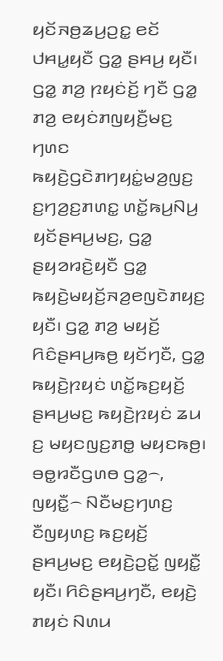ꤟꤢꤩꤏꤥ꤬ꤘꤣ꤬ꤑꤢ꤭ ꤕꤢꤩ ꤓꤌꤣ꤭ꤟꤢꤪ ꤞꤤ꤭ ꤔꤌꤣ꤬ ꤟꤢꤪ꤯ ꤞꤤ꤭ ꤊꤤ꤬ ꤐꤟꤢꤦꤢꤩ꤬ ꤚꤢꤪ ꤞꤤ꤭ ꤊꤤ꤬ ꤕꤟꤢꤦꤊꤜꤟꤢꤪ꤬ꤗꤢ꤬ ꤚꤛꤢ ꤒꤟꤢꤧ꤬ꤞꤢꤧꤊꤚꤟꤢꤦ꤭ꤗꤤ꤬ꤜꤢ꤬ ꤢ꤬ꤚꤤ꤬ꤢ꤬ꤊꤛꤢ꤭ ꤛꤢꤩ꤭ꤒꤣ꤬ꤡꤣ꤬ ꤟꤢꤩꤔꤌꤣ꤬ꤗꤢ꤬, ꤞꤤ꤭ ꤔꤟꤤꤙꤢꤧ꤬ꤟꤢꤪ ꤞꤤ꤭ ꤒꤟꤢꤧ꤬ꤗꤟꤢꤩ꤬ꤏꤤ꤬ꤕꤜꤢꤧꤊꤟꤢ꤬ ꤟꤢꤪ꤯ ꤞꤤ꤭ ꤊꤤ꤬ ꤗꤟꤢꤩ꤬ ꤖꤢꤨꤔꤌꤣ꤬ꤒꤥ꤬ ꤟꤢꤩꤚꤢꤪ, ꤞꤤ꤭ ꤒꤟꤢꤧ꤬ꤐꤟꤢꤦ ꤛꤢꤩ꤭ꤒꤢ꤬ꤟꤢꤩ꤬ ꤔꤌꤣ꤬ꤗꤢ꤬ ꤒꤟꤢꤧ꤬ꤐꤟꤢꤦ ꤘꤣ ꤢ꤬ ꤗꤟꤢꤜꤢ꤬ꤊꤥ꤭ ꤗꤟꤢꤒꤥ꤬꤯
ꤋꤥ꤭ꤙꤢꤪꤞꤛꤥ ꤞꤤ꤭꤮, ꤜꤟꤢꤪ꤭꤮ ꤡꤢꤪꤗꤢ꤬ꤚꤛꤢ꤬ ꤢꤪꤜꤟꤛꤢ꤬ ꤒꤢ꤬ꤟꤢꤩ꤬ ꤔꤌꤣ꤬ꤗꤢ꤬ ꤕꤟꤢꤧ꤬ꤑꤢꤩ꤭ ꤜꤟꤢꤪ꤭ ꤟꤢꤪ꤯ ꤖꤢꤨꤔꤌꤣ꤬ꤚꤢꤪ, ꤕꤟꤢꤧ꤬ ꤊꤟꤢꤦ ꤡꤛꤣ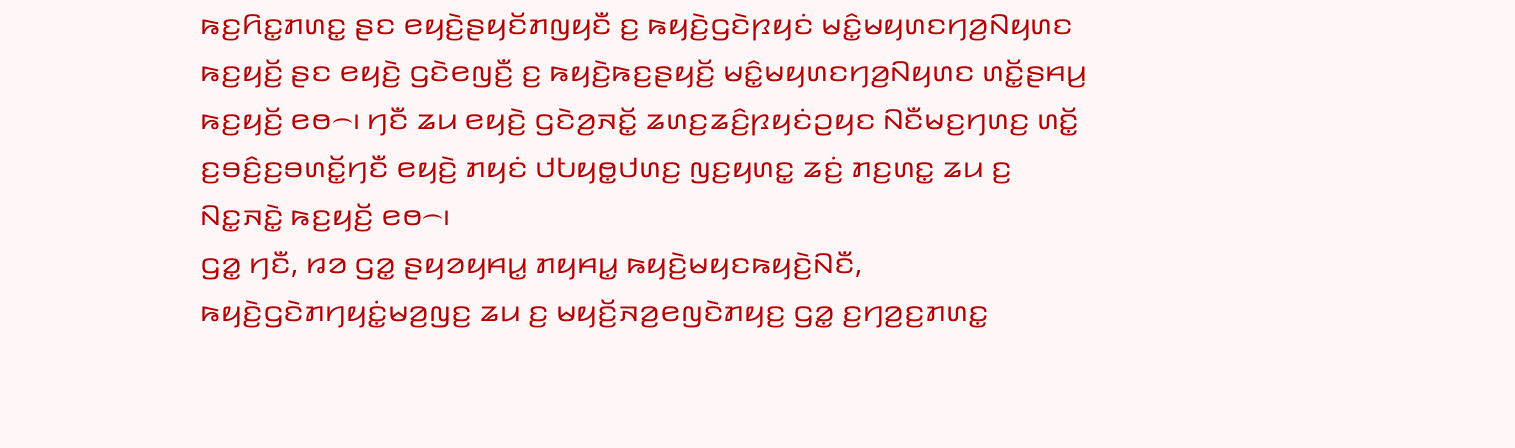ꤒꤢ꤬ꤖꤢ꤭ꤊꤛꤢ꤭ ꤔꤢ ꤕꤟꤢꤧ꤬ꤔꤟꤢꤩꤊꤜꤟꤢꤪ ꤢ꤬ ꤒꤟꤢꤧ꤬ꤞꤢꤧꤐꤟꤢꤦ ꤗꤢꤨ꤭ꤗꤟꤛꤢꤚꤤ꤬ꤡꤟꤛꤢ ꤒꤢ꤬ꤟꤢꤩ꤬ ꤔꤢ ꤕꤟꤢꤧ꤬ ꤞꤢꤧꤕꤜꤢꤪ꤬ ꤢ꤬ ꤒꤟꤢꤧ꤬ꤒꤢ꤬ꤔꤟꤢꤩ꤬ ꤗꤢꤨ꤭ꤗꤟꤛꤢꤚꤤ꤬ꤡꤟꤛꤢ ꤛꤢꤩ꤭ꤔꤌꤣ꤬ ꤒꤢ꤬ꤟꤢꤩ꤬ ꤕꤥ꤮꤯ ꤚꤢꤪ ꤘꤣ ꤕꤟꤢꤧ꤬ ꤞꤢꤧꤤ꤬ꤏꤢꤩ꤭ ꤘꤛꤢ꤬ꤘꤢꤨ꤬ꤐꤟꤢꤦꤑꤟꤢ ꤡꤢꤪꤗꤢ꤬ꤚꤛꤢ꤬ ꤛꤢꤩ꤭ ꤢ꤬ꤋꤢꤨ꤬ꤢ꤬ꤋꤛꤢꤩ꤭ꤚꤢꤪ ꤕꤟꤢꤧ꤬ ꤊꤟꤢꤦ ꤓꤝꤟꤥ꤭ꤓꤛꤢ꤬ ꤜꤢ꤬ꤟꤛꤢ꤭ ꤘꤢꤦ꤬ ꤊꤢ꤬ꤛꤢ꤭ ꤘꤣ ꤢ꤬ ꤡꤢ꤭ꤏꤢꤧ꤭ ꤒꤢ꤬ꤟꤢꤩ꤬ ꤕꤥ꤮꤯
ꤞꤤ꤭ ꤚꤢꤪ, ꤙꤤ ꤞꤤ꤭ ꤔꤟꤤꤟꤌꤣ꤭ ꤊꤟꤌꤣ꤭ ꤒꤟꤢꤧ꤬ꤗꤟꤢꤒꤟꤢꤧ꤬ꤡꤢꤪ, ꤒꤟꤢꤧ꤬ꤞꤢꤧꤊꤚꤟꤢꤦ꤭ꤗꤤ꤬ꤜꤢ꤬ ꤘꤣ ꤢ꤬ ꤗꤟꤢꤩ꤬ꤏꤤ꤬ꤕꤜꤢꤧꤊꤟꤢ꤬ ꤞꤤ꤭ ꤢ꤬ꤚꤤ꤬ꤢ꤬ꤊꤛꤢ꤭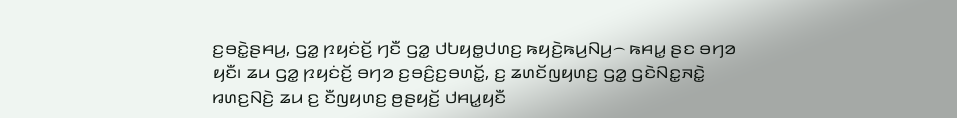ꤢ꤬ꤋꤢꤧ꤭ꤔꤌꤣ꤬, ꤞꤤ꤭ ꤐꤟꤢꤦꤢꤩ꤬ ꤚꤢꤪ ꤞꤤ꤭ ꤓꤝꤟꤥ꤭ꤓꤛꤢ꤬ ꤒꤟꤢꤧ꤬ꤒꤣ꤬ꤡꤣ꤬꤮ ꤒꤌꤣ꤭ ꤔꤢ ꤋꤚꤤ ꤟꤢꤪ꤯ ꤘꤣ ꤞꤤ꤭ ꤐꤟꤢꤦꤢꤩ꤬ ꤋꤚꤤ ꤢ꤬ꤋꤢꤨ꤬ꤢ꤬ꤋꤛꤢꤩ꤭, ꤢ꤬ ꤘꤛꤢꤩꤜꤟꤛꤢ꤬ ꤞꤤ꤭ ꤞꤢꤧꤡꤢ꤭ꤏꤢꤧ꤭ ꤙꤛꤢ꤬ꤡꤢꤧ꤬ ꤘꤣ ꤢ꤬ ꤢꤪꤜꤟꤛꤢ꤬ ꤥ꤬ꤔꤟꤢꤩ꤬ ꤓꤌꤣ꤭ꤟꤢꤪ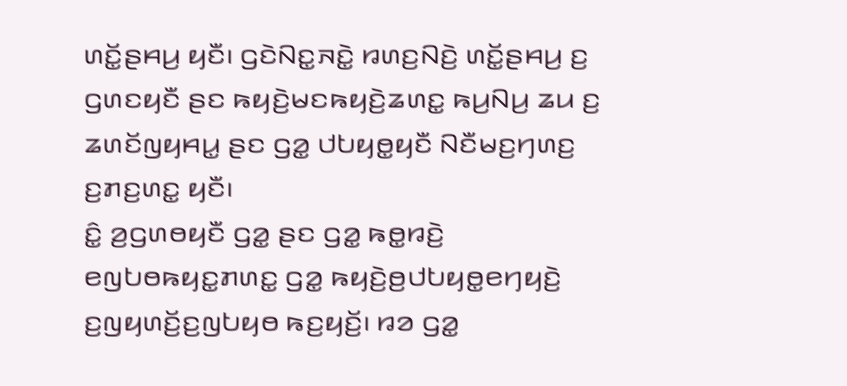ꤛꤢꤩ꤭ꤔꤌꤣ꤬ ꤟꤢꤪ꤯ ꤞꤢꤧꤡꤢ꤭ꤏꤢꤧ꤭ ꤙꤛꤢ꤬ꤡꤢꤧ꤬ ꤛꤢꤩ꤭ꤔꤌꤣ꤬ ꤢ꤬ ꤞꤛꤢꤟꤢꤪ ꤔꤢ ꤒꤟꤢꤧ꤬ꤗꤢꤒꤟꤢꤧ꤬ꤘꤛꤢ꤭ ꤒꤣ꤬ꤡꤣ꤬ ꤘꤣ ꤢ꤬ ꤘꤛꤢꤩꤜꤟꤌꤣ꤭ ꤔꤢ ꤞꤤ꤭ ꤓꤝꤟꤥ꤭ꤟꤢꤪ ꤡꤢꤪꤗꤢ꤬ꤚꤛꤢ꤬ ꤢ꤬ꤊꤢ꤬ꤛꤢ꤭ ꤟꤢꤪ꤯
ꤢꤨ꤭ ꤤ꤬ꤞꤛꤥꤟꤢꤪ ꤞꤤ꤭ ꤔꤢ ꤞꤤ꤭ ꤒꤥ꤭ꤙꤢꤧ꤬ ꤕꤜꤝꤥꤒꤟꤢ꤭ꤊꤛꤢ꤭ ꤞꤤ꤭ ꤒꤟꤢꤧ꤬ꤥ꤬ꤓꤝꤟꤥ꤭ꤕꤚꤟꤢꤧ꤬ ꤢ꤬ꤜꤟꤛꤢꤩ꤬ꤢ꤬ꤜꤝꤟꤥ ꤒꤢ꤬ꤟꤢꤩ꤬꤯ ꤙꤤ ꤞꤤ꤭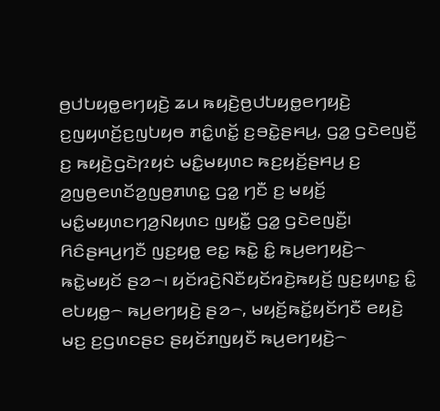ꤥ꤬ꤓꤝꤟꤥ꤭ꤕꤚꤟꤢꤧ꤬ ꤘꤣ ꤒꤟꤢꤧ꤬ꤥ꤬ꤓꤝꤟꤥ꤭ꤕꤚꤟꤢꤧ꤬ ꤢ꤬ꤜꤟꤛꤢꤩ꤬ꤢ꤬ꤜꤝꤟꤥ ꤊꤢꤨ꤭ꤛꤢꤩ꤭ ꤢ꤬ꤋꤢꤧ꤭ꤔꤌꤣ꤬, ꤞꤤ꤭ ꤞꤢꤧꤕꤜꤢꤪ꤬ ꤢ꤬ ꤒꤟꤢꤧ꤬ꤞꤢꤧꤐꤟꤢꤦ ꤗꤢꤨ꤭ꤗꤟꤛꤢ ꤒꤢ꤬ꤟꤢꤩ꤬ꤔꤌꤣ꤬ ꤢ꤬ ꤤ꤬ꤜꤥ꤬ꤕꤛꤢꤩꤤ꤬ꤜꤥ꤬ꤊꤛꤢ꤭ ꤞꤤ꤭ ꤚꤢꤪ ꤢ꤬ ꤗꤟꤢꤩ꤬ ꤗꤢꤨ꤭ꤗꤟꤛꤢꤚꤤ꤬ꤡꤟꤛꤢ ꤜꤟꤢꤪ꤭ ꤞꤤ꤭ ꤞꤢꤧꤕꤜꤢꤪ꤬꤯
ꤖꤢꤨꤔꤌꤣ꤬ꤚꤢꤪ ꤜꤢ꤬ꤟꤥ꤭ ꤕꤢ꤭ ꤒꤢꤧ꤭ ꤢꤨ꤭ ꤒꤣ꤬ꤕꤚꤟꤢꤧ꤬꤮ ꤒꤢꤧ꤭ꤗꤟꤢꤩ ꤔꤤ꤮꤯ ꤟꤢꤩꤙꤢꤧ꤬ꤡꤢꤪꤟꤢꤩꤙꤢꤧ꤬ꤒꤟꤢꤩ꤬ ꤜꤢ꤬ꤟꤛꤢ꤭ ꤢꤨ꤭ ꤕꤝꤟꤥ꤭꤮ ꤒꤣ꤬ꤕꤚꤟꤢꤧ꤬ ꤔꤤ꤮, ꤗꤟꤢꤩ꤬ꤒꤢꤩ꤭ꤟꤢꤩꤚꤢꤪ ꤕꤟꤢꤧ꤬ ꤗꤢ꤬ ꤢ꤬ꤞꤛꤢꤔꤢ ꤔꤟꤢꤩꤊꤜꤟꤢꤪ ꤒꤣ꤬ꤕꤚꤟꤢꤧ꤬꤮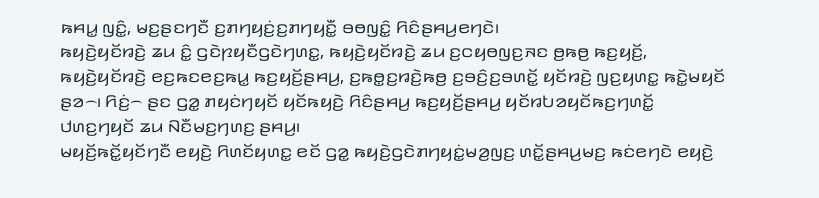ꤒꤌꤣ꤭ ꤜꤢꤨ꤭, ꤗꤢ꤬ꤔꤢꤚꤢꤪ ꤢ꤬ꤊꤚꤟꤢꤦ꤬ꤢ꤬ꤊꤚꤟꤢꤪ꤭ ꤋꤥꤜꤢꤨ꤭ ꤖꤢꤨꤔꤌꤣ꤬ꤕꤚꤢꤧ꤯
ꤒꤟꤢꤧ꤬ꤟꤢꤩꤙꤢꤧ꤬ ꤘꤣ ꤢꤨ꤭ ꤞꤢꤧꤐꤟꤢꤪꤞꤢꤧꤚꤛꤢ꤭, ꤒꤟꤢꤧ꤬ꤟꤢꤩꤙꤢꤧ꤬ ꤘꤣ ꤢ꤬ꤍꤟꤥꤜꤢ꤬ꤏꤢ ꤥ꤬ꤒꤥ꤬ ꤒꤢ꤬ꤟꤢꤩ꤬, ꤒꤟꤢꤧ꤬ꤟꤢꤩꤙꤢꤧ꤬ ꤕꤢ꤬ꤒꤢꤕꤢ꤬ꤒꤣ꤭ ꤒꤢ꤬ꤟꤢꤩ꤬ꤔꤌꤣ꤬, ꤢ꤬ꤒꤥ꤭ꤢ꤬ꤙꤢꤧ꤬ꤒꤥ꤬ ꤢ꤬ꤋꤢꤨ꤬ꤢ꤬ꤋꤛꤢꤩ꤭ ꤟꤢꤩꤙꤢꤧ꤬ ꤜꤢ꤬ꤟꤛꤢ꤭ ꤒꤢꤧ꤭ꤗꤟꤢꤩ ꤔꤤ꤮꤯ ꤖꤢꤦ꤬꤮ ꤔꤢ ꤞꤤ꤭ ꤊꤟꤢꤦꤚꤟꤢꤩ ꤟꤢꤩꤒꤟꤢꤧ꤬ ꤖꤢꤨꤔꤌꤣ꤬ ꤒꤢ꤬ꤟꤢꤩ꤬ꤔꤌꤣ꤬ ꤟꤢꤩꤙꤝꤤꤟꤢꤩꤒꤢ꤬ꤚꤛꤢꤩ꤭ ꤓꤛꤢ꤬ꤚꤟꤢꤩ ꤘꤣ ꤡꤢꤪꤗꤢ꤬ꤚꤛꤢ꤬ ꤔꤌꤣ꤬꤯
ꤗꤟꤢꤩ꤬ꤒꤢꤩ꤭ꤟꤢꤩꤚꤢꤪ ꤕꤟꤢꤧ꤬ ꤖꤛꤢꤩꤟꤛꤢ꤭ ꤕꤢꤩ ꤞꤤ꤭ ꤒꤟꤢꤧ꤬ꤞꤢꤧꤊꤚꤟꤢꤦ꤭ꤗꤤ꤬ꤜꤢ꤬ ꤛꤢꤩ꤭ꤔꤌꤣ꤬ꤗꤢ꤬ ꤒꤢꤦꤕꤚꤢꤧ ꤕꤟꤢꤧ꤬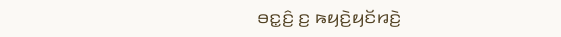ꤋꤢ꤭ꤢꤨ꤬ ꤢ꤬ ꤒꤟꤢꤧ꤬ꤟꤢꤩꤙꤢꤧ꤬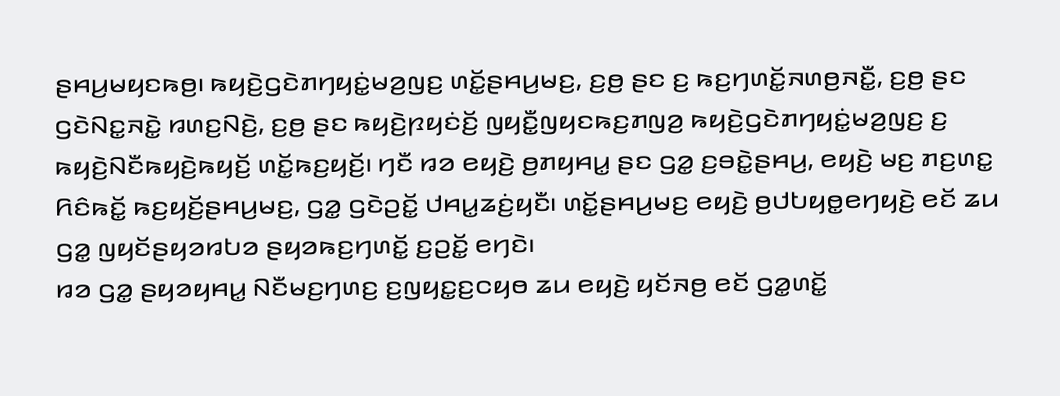ꤔꤌꤣ꤬ꤗꤟꤢꤒꤥ꤬꤯ ꤒꤟꤢꤧ꤬ꤞꤢꤧꤊꤚꤟꤢꤦ꤭ꤗꤤ꤬ꤜꤢ꤬ ꤛꤢꤩ꤭ꤔꤌꤣ꤬ꤗꤢ꤬, ꤢ꤬ꤥ꤬ ꤔꤢ ꤢ꤬ ꤒꤢ꤬ꤚꤛꤢꤩ꤭ꤏꤛꤥ꤬ꤏꤢꤪ꤭, ꤢ꤬ꤥ꤬ ꤔꤢ ꤞꤢꤧꤡꤢ꤭ꤏꤢꤧ꤭ ꤙꤛꤢ꤬ꤡꤢꤧ꤬, ꤢ꤬ꤥ꤬ ꤔꤢ ꤒꤟꤢꤧ꤬ꤐꤟꤢꤦꤢꤩ꤬ ꤜꤟꤢꤪ꤭ꤜꤟꤢꤒꤢ꤬ꤊꤜꤤ꤬ ꤒꤟꤢꤧ꤬ꤞꤢꤧꤊꤚꤟꤢꤦ꤭ꤗꤤ꤬ꤜꤢ꤬ ꤢ꤬ ꤒꤟꤢꤧ꤬ꤡꤢꤪꤒꤟꤢꤧ꤬ꤒꤟꤢꤩ꤬ ꤛꤢꤩ꤭ꤒꤢ꤬ꤟꤢꤩ꤬꤯ ꤚꤢꤪ ꤙꤤ ꤕꤟꤢꤧ꤬ ꤥ꤬ꤊꤟꤌꤣ꤭ ꤔꤢ ꤞꤤ꤭ ꤢ꤬ꤋꤢꤧ꤭ꤔꤌꤣ꤬, ꤕꤟꤢꤧ꤬ ꤗꤢ꤬ ꤊꤢ꤬ꤛꤢ꤭ ꤖꤢꤨꤒꤢꤩ꤭ ꤒꤢ꤬ꤟꤢꤩ꤬ꤔꤌꤣ꤬ꤗꤢ꤬, ꤞꤤ꤭ ꤞꤢꤧꤑꤢꤩ꤭ ꤓꤌꤣ꤭ꤘꤢꤦ꤬ꤟꤢꤪ꤯ ꤛꤢꤩ꤭ꤔꤌꤣ꤬ꤗꤢ꤬ ꤕꤟꤢꤧ꤬ ꤥ꤬ꤓꤝꤟꤥ꤭ꤕꤚꤟꤢꤧ꤬ ꤕꤢꤩ ꤘꤣ ꤞꤤ꤭ ꤜꤟꤢꤩꤔꤟꤤꤙꤝꤤ ꤔꤟꤤꤒꤢ꤬ꤚꤛꤢꤩ꤭ ꤢ꤬ꤑꤢꤩ꤭ ꤕꤚꤢꤧ꤯
ꤙꤤ ꤞꤤ꤭ ꤔꤟꤤꤟꤌꤣ꤭ ꤡꤢꤪꤗꤢ꤬ꤚꤛꤢ꤬ ꤢ꤬ꤜꤟꤢ꤭ꤢ꤬ꤍꤟꤥ ꤘꤣ ꤕꤟꤢꤧ꤬ ꤟꤢꤩꤏꤥ꤬ ꤕꤢꤩ ꤞꤤ꤭ꤛꤢꤩ꤭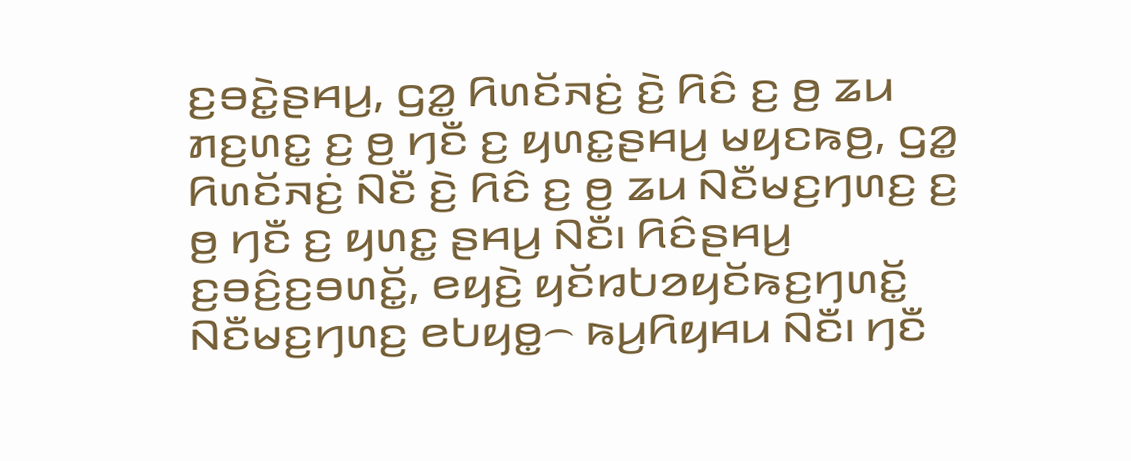ꤢ꤬ꤋꤢꤧ꤭ꤔꤌꤣ꤬, ꤞꤤ꤭ ꤖꤛꤢꤩꤏꤢꤦ꤬ ꤢꤧ꤬ ꤖꤢꤨ ꤢ꤬ ꤥ꤬ ꤘꤣ ꤊꤢ꤬ꤛꤢ꤭ ꤢ꤬ ꤥ꤬ ꤚꤢꤪ ꤢ꤬ ꤟꤛꤢ꤭ꤔꤌꤣ꤬ ꤗꤟꤢꤒꤥ꤬, ꤞꤤ꤭ ꤖꤛꤢꤩꤏꤢꤦ꤬ ꤡꤢꤪ ꤢꤧ꤬ ꤖꤢꤨ ꤢ꤬ ꤥ꤬ ꤘꤣ ꤡꤢꤪꤗꤢ꤬ꤚꤛꤢ꤬ ꤢ꤬ ꤥ꤬ ꤚꤢꤪ ꤢ꤬ ꤟꤛꤢ꤭ ꤔꤌꤣ꤬ ꤡꤢꤪ꤯ ꤖꤢꤨꤔꤌꤣ꤬ ꤢ꤬ꤋꤢꤨ꤬ꤢ꤬ꤋꤛꤢꤩ꤭, ꤕꤟꤢꤧ꤬ ꤟꤢꤩꤙꤝꤤꤟꤢꤩꤒꤢ꤬ꤚꤛꤢꤩ꤭ ꤡꤢꤪꤗꤢ꤬ꤚꤛꤢ꤬ ꤕꤝꤟꤥ꤭꤮ ꤒꤣ꤬ꤖꤟꤌꤣ ꤡꤢꤪ꤯ ꤚꤢꤪ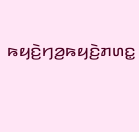ꤒꤟꤢꤧ꤬ꤚꤤ꤬ꤒꤟꤢꤧ꤬ꤊꤛꤢ꤭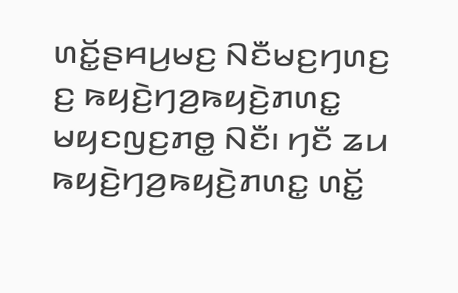ꤛꤢꤩ꤭ꤔꤌꤣ꤬ꤗꤢ꤬ ꤡꤢꤪꤗꤢ꤬ꤚꤛꤢ꤬ ꤢ꤬ ꤒꤟꤢꤧ꤬ꤚꤤ꤬ꤒꤟꤢꤧ꤬ꤊꤛꤢ꤭ ꤗꤟꤢꤜꤢ꤬ꤊꤥ꤭ ꤡꤢꤪ꤯ ꤚꤢꤪ ꤘꤣ ꤒꤟꤢꤧ꤬ꤚꤤ꤬ꤒꤟꤢꤧ꤬ꤊꤛꤢ꤭ ꤛꤢꤩ꤭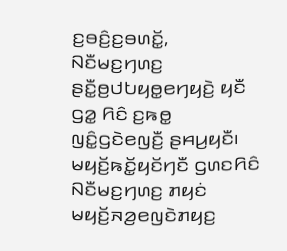ꤢ꤬ꤋꤢꤨ꤬ꤢ꤬ꤋꤛꤢꤩ꤭, ꤡꤢꤪꤗꤢ꤬ꤚꤛꤢ꤬ ꤔꤢꤪ꤭ꤥ꤬ꤓꤝꤟꤥ꤭ꤕꤚꤟꤢꤧ꤬ ꤟꤢꤪ ꤞꤤ꤭ ꤖꤢꤨ ꤢ꤬ꤒꤥ꤭ ꤜꤢꤨ꤭ꤞꤢꤧꤕꤜꤢꤪ꤬ ꤔꤌꤣ꤬ꤟꤢꤪ꤯
ꤗꤟꤢꤩ꤬ꤒꤢꤩ꤭ꤟꤢꤩꤚꤢꤪ ꤞꤛꤢꤖꤢꤨ ꤡꤢꤪꤗꤢ꤬ꤚꤛꤢ꤬ ꤊꤟꤢꤦ ꤗꤟꤢꤩ꤬ꤏꤤ꤬ꤕꤜꤢꤧꤊꤟꤢ꤬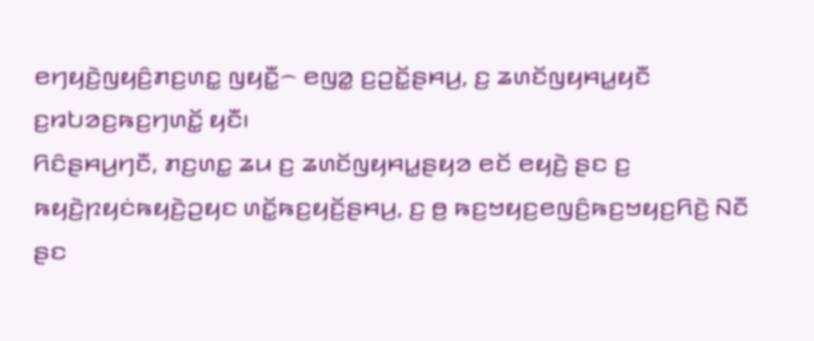ꤕꤚꤟꤢꤧ꤬ꤜꤟꤢꤨ꤬ꤊꤢ꤬ꤛꤢ꤭ ꤜꤟꤢꤪ꤭꤮ ꤕꤜꤤ꤭ ꤢ꤬ꤑꤢꤩ꤭ꤔꤌꤣ꤬, ꤢ꤬ ꤘꤛꤢꤩꤜꤟꤌꤣ꤭ꤟꤢꤪ ꤢ꤬ꤙꤝꤤꤢ꤬ꤒꤢ꤬ꤚꤛꤢꤩ꤭ ꤟꤢꤪ꤯
ꤖꤢꤨꤔꤌꤣ꤬ꤚꤢꤪ, ꤊꤢ꤬ꤛꤢ꤭ ꤘꤣ ꤢ꤬ ꤘꤛꤢꤩꤜꤟꤌꤣ꤭ꤔꤟꤤ ꤕꤢꤩ ꤕꤟꤢꤧ꤬ ꤔꤢ ꤢ꤬ ꤒꤟꤢꤧ꤬ꤐꤟꤢꤦꤒꤟꤢꤧ꤬ꤑꤟꤢ ꤛꤢꤩ꤭ꤒꤢ꤬ꤟꤢꤩ꤬ꤔꤌꤣ꤬, ꤢ꤬ ꤥ꤬ ꤒꤢ꤬ꤠꤟꤢ꤬ꤕꤜꤢꤨ꤬ꤒꤢ꤬ꤠꤟꤢ꤬ꤖꤢꤧ꤬ ꤡꤢꤪ ꤔꤢ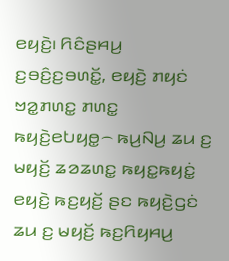ꤕꤟꤢꤧ꤬꤯ ꤖꤢꤨꤔꤌꤣ꤬ ꤢ꤬ꤋꤢꤨ꤬ꤢ꤬ꤋꤛꤢꤩ꤭, ꤕꤟꤢꤧ꤬ ꤊꤟꤢꤦ ꤠꤤ꤭ꤊꤛꤢ꤭ ꤊꤛꤢ꤭ ꤒꤟꤢꤧ꤬ꤕꤝꤟꤥ꤭꤮ ꤒꤣ꤬ꤡꤣ꤬ ꤘꤣ ꤢ꤬ ꤗꤟꤢꤩ꤬ ꤘꤤꤘꤛꤢ꤭ ꤒꤟꤢ꤭ꤒꤟꤢꤦ꤭ ꤕꤟꤢꤧ꤬ ꤒꤢ꤬ꤟꤢꤩ꤬ ꤔꤢ ꤒꤟꤢꤧ꤬ꤞꤢꤦ ꤘꤣ ꤢ꤬ ꤗꤟꤢꤩ꤬ ꤒꤢ꤬ꤖꤟꤌꤣ꤬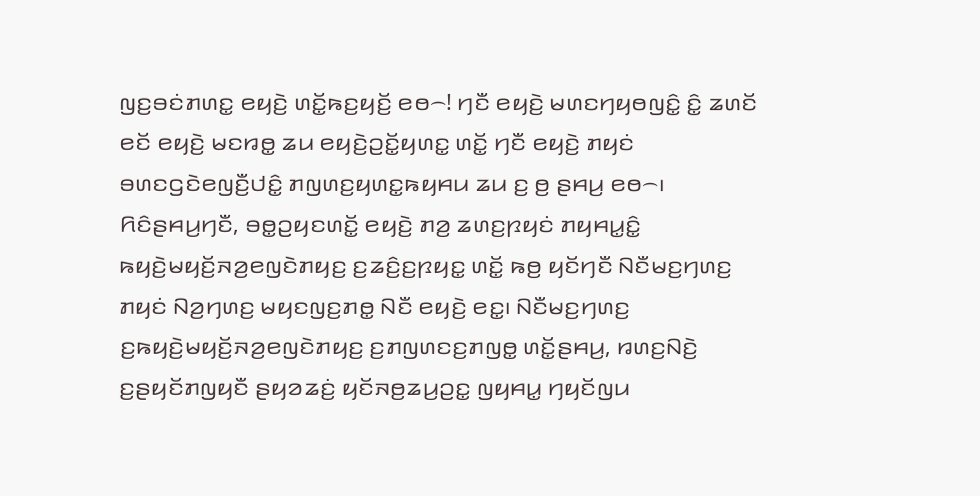ꤜꤢ꤬ꤋꤢꤦꤊꤛꤢ꤭ ꤕꤟꤢꤧ꤬ ꤛꤢꤩ꤭ꤒꤢ꤬ꤟꤢꤩ꤬ ꤕꤥ꤮! ꤚꤢꤪ ꤕꤟꤢꤧ꤬ ꤗꤛꤢꤚꤟꤥꤜꤢꤨ꤭ ꤢꤨ꤭ ꤘꤛꤢꤩ ꤕꤢꤩ ꤕꤟꤢꤧ꤬ ꤗꤢꤙꤥ꤭ ꤘꤣ ꤕꤟꤢꤧ꤬ꤑꤢꤩ꤭ꤟꤛꤢ꤭ ꤛꤢꤩ꤭ ꤚꤢꤪ ꤕꤟꤢꤧ꤬ ꤊꤟꤢꤦ ꤋꤛꤢꤞꤢꤧꤕꤜꤢꤪ꤬ꤓꤢꤨ꤭ ꤊꤜꤛꤢ꤬ꤟꤛꤢ꤭ꤒꤟꤌꤣ ꤘꤣ ꤢ꤬ ꤥ꤬ ꤔꤌꤣ꤬ ꤕꤥ꤮꤯
ꤖꤢꤨꤔꤌꤣ꤬ꤚꤢꤪ, ꤋꤥ꤭ꤑꤟꤢꤛꤢꤩ꤭ ꤕꤟꤢꤧ꤬ ꤊꤤ꤬ ꤘꤛꤢ꤬ꤐꤟꤢꤦ ꤊꤟꤌꤣ꤭ꤢꤨ꤭ ꤒꤟꤢꤧ꤬ꤗꤟꤢꤩ꤬ꤏꤤ꤬ꤕꤜꤢꤧꤊꤟꤢ꤬ ꤢ꤬ꤘꤢꤨ꤬ꤢ꤬ꤐꤟꤢ꤭ ꤛꤢꤩ꤭ ꤒꤥ꤬ ꤟꤢꤩꤚꤢꤪ ꤡꤢꤪꤗꤢ꤬ꤚꤛꤢ꤬ ꤊꤟꤢꤦ ꤡꤤ꤬ꤚꤛꤢ꤬ ꤗꤟꤢꤜꤢ꤬ꤊꤥ꤭ ꤡꤢꤪ ꤕꤟꤢꤧ꤬ ꤕꤢ꤭꤯ ꤡꤢꤪꤗꤢ꤬ꤚꤛꤢ꤬ ꤢ꤬ꤒꤟꤢꤧ꤬ꤗꤟꤢꤩ꤬ꤏꤤ꤬ꤕꤜꤢꤧꤊꤟꤢ꤬ ꤢ꤬ꤊꤜꤛꤢꤢ꤬ꤊꤜꤥ꤭ ꤛꤢꤩ꤭ꤔꤌꤣ꤬, ꤙꤛꤢ꤬ꤡꤢꤧ꤬ ꤢ꤬ꤔꤟꤢꤩꤊꤜꤟꤢꤪ ꤔꤟꤤꤘꤢꤦ꤬ ꤟꤢꤩꤏꤥ꤬ꤘꤣ꤬ꤑꤢ꤭ ꤜꤟꤌꤣ꤭ ꤚꤟꤢꤩꤜꤣ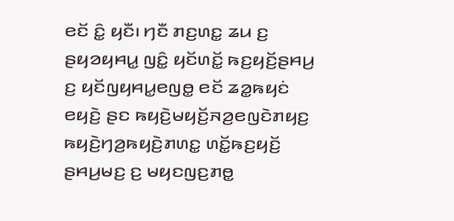ꤕꤢꤩ ꤢꤨ꤭ ꤟꤢꤪ꤯ ꤚꤢꤪ ꤊꤢ꤬ꤛꤢ꤭ ꤘꤣ ꤢ꤬ ꤔꤟꤤꤟꤌꤣ꤭ ꤜꤢꤨ꤭ ꤟꤢꤩꤛꤢꤩ꤭ ꤒꤢ꤬ꤟꤢꤩ꤬ꤔꤌꤣ꤬ ꤢ꤬ ꤟꤢꤩꤜꤟꤌꤣ꤭ꤕꤜꤥ꤭ ꤕꤢꤩ ꤘꤤ꤭ꤒꤟꤢꤦ ꤕꤟꤢꤧ꤬ ꤔꤢ ꤒꤟꤢꤧ꤬ꤗꤟꤢꤩ꤬ꤏꤤ꤬ꤕꤜꤢꤧꤊꤟꤢ꤬ ꤒꤟꤢꤧ꤬ꤚꤤ꤬ꤒꤟꤢꤧ꤬ꤊꤛꤢ꤭ ꤛꤢꤩ꤭ꤒꤢ꤬ꤟꤢꤩ꤬ ꤔꤌꤣ꤬ꤗꤢ꤬ ꤢ꤬ ꤗꤟꤢꤜꤢ꤬ꤊꤥ꤭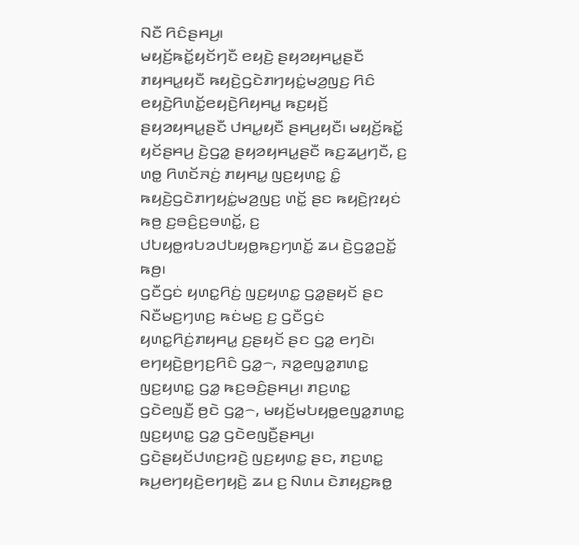ꤡꤢꤪ ꤖꤢꤨꤔꤌꤣ꤬꤯
ꤗꤟꤢꤩ꤬ꤒꤢꤩ꤭ꤟꤢꤩꤚꤢꤪ ꤕꤟꤢꤧ꤬ ꤔꤟꤤꤟꤌꤣ꤭ꤔꤢꤪ ꤊꤟꤌꤣ꤭ꤟꤢꤪ ꤒꤟꤢꤧ꤬ꤞꤢꤧꤊꤚꤟꤢꤦ꤭ꤗꤤ꤬ꤜꤢ꤬ ꤖꤢꤨ ꤕꤟꤢꤧ꤬ꤖꤛꤢꤩ꤭ꤕꤟꤢꤧ꤬ꤖꤟꤌꤣ꤭ ꤒꤢ꤬ꤟꤢꤩ꤬ ꤔꤟꤤꤟꤌꤣ꤭ꤔꤢꤪ ꤓꤌꤣ꤭ꤟꤢꤪ ꤔꤌꤣ꤬ꤟꤢꤪ꤯ ꤗꤟꤢꤩ꤬ꤒꤢꤩ꤭ ꤟꤢꤩꤔꤌꤣ꤬ ꤢꤧ꤬ꤞꤤ꤭ ꤔꤟꤤꤟꤌꤣ꤭ꤔꤢꤪ ꤒꤢ꤬ꤘꤣ꤬ꤚꤢꤪ, ꤢ꤬ ꤛꤥ꤭ ꤖꤛꤢꤩꤏꤢꤦ꤬ ꤊꤟꤌꤣ꤭ ꤜꤢ꤬ꤟꤛꤢ꤭ ꤢꤨ꤭ ꤒꤟꤢꤧ꤬ꤞꤢꤧꤊꤚꤟꤢꤦ꤭ꤗꤤ꤬ꤜꤢ꤬ ꤛꤢꤩ꤭ ꤔꤢ ꤒꤟꤢꤧ꤬ꤐꤟꤢꤦ ꤒꤥ꤬ ꤢ꤬ꤋꤢꤨ꤬ꤢ꤬ꤋꤛꤢꤩ꤭, ꤢ꤬ ꤓꤝꤟꤥ꤭ꤙꤝꤤꤓꤝꤟꤥ꤭ꤒꤢ꤬ꤚꤛꤢꤩ꤭ ꤘꤣ ꤢꤧ꤬ꤞꤤ꤭ꤑꤢꤩ꤭ ꤒꤥ꤬꤯
ꤞꤢꤪꤞꤢꤦ ꤟꤛꤢ꤭ꤖꤢꤦ꤬ ꤜꤢ꤬ꤟꤛꤢ꤭ ꤞꤤ꤭ꤔꤟꤢꤩ ꤔꤢ ꤡꤢꤪꤗꤢ꤬ꤚꤛꤢ꤬ ꤒꤢꤦꤗꤢ꤬ ꤢ꤬ ꤞꤢꤪꤞꤢꤦ ꤟꤛꤢ꤭ꤖꤢꤦ꤬ꤊꤟꤌꤣ꤭ ꤢ꤬ꤔꤟꤢꤩ ꤔꤢ ꤞꤤ꤭ ꤕꤚꤢꤧ꤯ ꤕꤚꤟꤢꤧ꤬ꤥ꤬ꤚꤢ꤬ꤖꤢꤨ ꤞꤤ꤭꤮, ꤏꤤ꤭ꤕꤜꤤ꤭ꤊꤛꤢ꤭ ꤜꤢ꤬ꤟꤛꤢ꤭ ꤞꤤ꤭ ꤒꤢ꤬ꤋꤢꤨ꤬ꤔꤌꤣ꤬꤯ ꤊꤢ꤬ꤛꤢ꤭ ꤞꤢꤧꤕꤜꤢꤪ꤬ ꤥ꤬ꤢꤧ ꤞꤤ꤭꤮, ꤗꤟꤢꤩ꤬ꤗꤝꤟꤥ꤭ꤕꤜꤤ꤭ꤊꤛꤢ꤭ ꤜꤢ꤬ꤟꤛꤢ꤭ ꤞꤤ꤭ ꤞꤢꤧꤕꤜꤢꤪ꤬ꤔꤌꤣ꤬꤯
ꤞꤢꤧꤔꤟꤢꤩꤓꤛꤢ꤬ꤙꤢꤧ꤬ ꤜꤢ꤬ꤟꤛꤢ꤭ ꤔꤢ, ꤊꤢ꤬ꤛꤢ꤭ ꤒꤣ꤬ꤕꤚꤟꤢꤧ꤬ꤕꤚꤟꤢꤧ꤬ ꤘꤣ ꤢ꤬ ꤡꤛꤣ ꤢꤧꤊꤟꤢ꤬ꤒꤥ꤭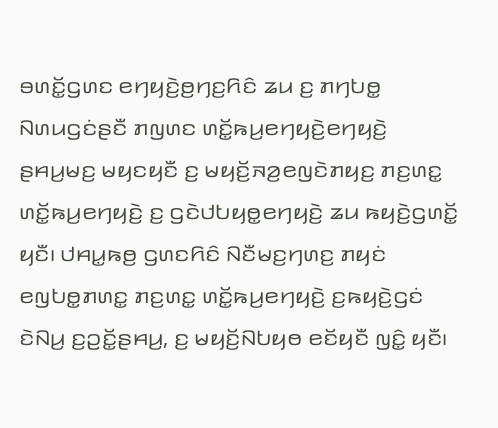ꤋꤛꤢꤩ꤭ꤞꤛꤢ ꤕꤚꤟꤢꤧ꤬ꤥ꤬ꤚꤢ꤬ꤖꤢꤨ ꤘꤣ ꤢ꤬ ꤊꤚꤝꤥ꤭ ꤡꤛꤣꤞꤢꤦꤔꤢꤪ ꤊꤜꤛꤢ ꤛꤢꤩ꤭ꤒꤣ꤬ꤕꤚꤟꤢꤧ꤬ꤕꤚꤟꤢꤧ꤬ ꤔꤌꤣ꤬ꤗꤢ꤬ ꤗꤟꤢꤟꤢꤪ ꤢ꤬ ꤗꤟꤢꤩ꤬ꤏꤤ꤬ꤕꤜꤢꤧꤊꤟꤢ꤬ ꤊꤢ꤬ꤛꤢ꤭ ꤛꤢꤩ꤭ꤒꤣ꤬ꤕꤚꤟꤢꤧ꤬ ꤢ꤬ ꤞꤢꤧꤓꤝꤟꤥ꤭ꤕꤚꤟꤢꤧ꤬ ꤘꤣ ꤒꤟꤢꤧ꤬ꤞꤛꤢꤩ꤭ ꤟꤢꤪ꤯ ꤓꤌꤣ꤭ꤒꤥ꤬ ꤞꤛꤢꤖꤢꤨ ꤡꤢꤪꤗꤢ꤬ꤚꤛꤢ꤬ ꤊꤟꤢꤦ ꤕꤜꤝꤥ꤭ꤊꤛꤢ꤭ ꤊꤢ꤬ꤛꤢ꤭ ꤛꤢꤩ꤭ꤒꤣ꤬ꤕꤚꤟꤢꤧ꤬ ꤢ꤬ꤒꤟꤢꤧ꤬ꤞꤢꤦ ꤢꤧꤡꤣ꤬ ꤢ꤬ꤑꤢꤩ꤭ꤔꤌꤣ꤬, ꤢ꤬ ꤗꤟꤢꤩ꤬ꤡꤝꤟꤥ ꤕꤢꤩꤟꤢꤪ ꤜꤢꤨ꤭ ꤟꤢꤪ꤯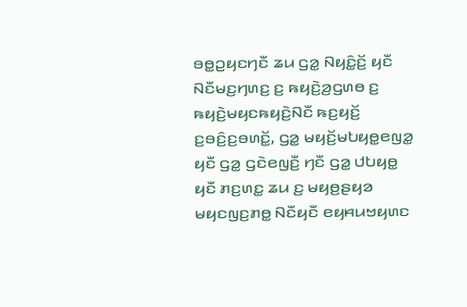ꤋꤥ꤭ꤑꤟꤢꤚꤢꤪ ꤘꤣ ꤞꤤ꤭ ꤡꤟꤢꤨ꤭ꤢꤩ꤬ ꤟꤢꤪ ꤡꤢꤪꤗꤢ꤬ꤚꤛꤢ꤬ ꤢ꤬ ꤒꤟꤢꤧ꤬ꤤ꤬ꤞꤛꤥ ꤢ꤬ ꤒꤟꤢꤧ꤬ꤗꤟꤢꤒꤟꤢꤧ꤬ꤡꤢꤪ ꤒꤢ꤬ꤟꤢꤩ꤬ ꤢ꤬ꤋꤢꤨ꤬ꤢ꤬ꤋꤛꤢꤩ꤭, ꤞꤤ꤭ ꤗꤟꤢꤩ꤬ꤗꤝꤟꤥ꤭ꤕꤜꤤ꤭ ꤟꤢꤪ ꤞꤤ꤭ ꤞꤢꤧꤕꤜꤢꤪ꤬ ꤚꤢꤪ ꤞꤤ꤭ ꤓꤝꤟꤥ꤭ ꤟꤢꤪ ꤊꤢ꤬ꤛꤢ꤭ ꤘꤣ ꤢ꤬ ꤗꤟꤥ꤬ꤔꤟꤤ ꤗꤟꤢꤜꤢ꤬ꤊꤥ꤭ ꤡꤢꤪꤟꤢꤪ ꤕꤟꤌꤣꤠꤟꤛꤢ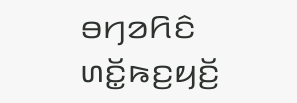ꤋꤚꤤꤖꤢꤨ ꤛꤢꤩ꤭ꤒꤢ꤬ꤟꤢꤩ꤬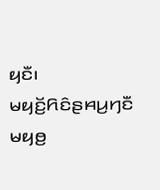ꤟꤢꤪ꤯ ꤗꤟꤢꤩ꤬ꤖꤢꤨꤔꤌꤣ꤬ꤚꤢꤪ ꤗꤟꤥ꤬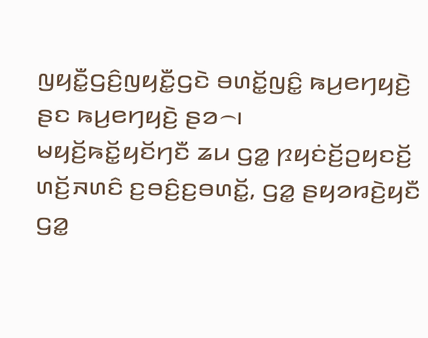ꤜꤟꤢꤪ꤭ꤞꤢꤨ꤬ꤜꤟꤢꤪ꤭ꤞꤢꤧ ꤋꤛꤢꤩ꤭ꤜꤢꤨ꤭ ꤒꤣ꤬ꤕꤚꤟꤢꤧ꤬ ꤔꤢ ꤒꤣ꤬ꤕꤚꤟꤢꤧ꤬ ꤔꤤ꤮꤯
ꤗꤟꤢꤩ꤬ꤒꤢꤩ꤭ꤟꤢꤩꤚꤢꤪ ꤘꤣ ꤞꤤ꤭ ꤐꤟꤢꤦꤢꤩ꤬ꤑꤟꤢꤢꤩ꤬ ꤛꤢꤩ꤬ꤏꤛꤢꤨ ꤢ꤬ꤋꤢꤨ꤬ꤢ꤬ꤋꤛꤢꤩ꤭, ꤞꤤ꤭ ꤔꤟꤤꤙꤢꤧ꤬ꤟꤢꤪ ꤞꤤ꤭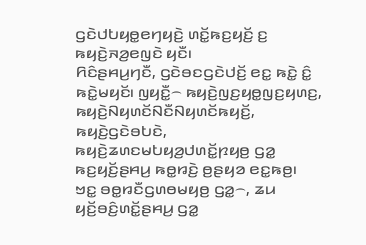ꤞꤢꤧꤓꤝꤟꤥ꤭ꤕꤚꤟꤢꤧ꤬ ꤛꤢꤩ꤭ꤒꤢ꤬ꤟꤢꤩ꤬ ꤢ꤬ ꤒꤟꤢꤧ꤬ꤏꤤ꤬ꤕꤜꤢꤧ ꤟꤢꤪ꤯
ꤖꤢꤨꤔꤌꤣ꤬ꤚꤢꤪ, ꤞꤢꤧꤋꤢꤞꤢꤧꤓꤢꤩ꤬ ꤕꤢ꤭ ꤒꤢꤧ꤭ ꤢꤨ꤭ ꤒꤢꤧ꤭ꤗꤟꤢꤩ꤯ ꤜꤟꤢꤪ꤭꤮ ꤒꤟꤢꤧ꤬ꤜꤢ꤬ꤟꤥ꤭ꤜꤢ꤬ꤟꤛꤢ꤬, ꤒꤟꤢꤧ꤬ꤡꤟꤛꤢꤩꤡꤢꤪꤡꤟꤛꤢꤩꤒꤟꤢꤩ꤬, ꤒꤟꤢꤧ꤬ꤞꤢꤧꤋꤝꤢꤧ, ꤒꤟꤢꤧ꤬ꤘꤛꤢꤗꤝꤟꤤ꤬ꤓꤛꤢꤩ꤭ꤐꤟꤥ꤬ ꤞꤤ꤭ ꤒꤢ꤬ꤟꤢꤩ꤬ꤔꤌꤣ꤬ ꤒꤥ꤭ꤙꤢꤧ꤬ ꤥ꤬ꤔꤟꤤ ꤕꤢ꤭ꤒꤥ꤬꤯
ꤠꤢ꤭ ꤋꤥ꤭ꤙꤢꤪꤞꤛꤥꤗꤟꤥ꤬ ꤞꤤ꤭꤮, ꤘꤣ ꤟꤢꤩ꤬ꤋꤢꤨ꤬ꤛꤢꤩ꤭ꤔꤌꤣ꤬ ꤞꤤ꤭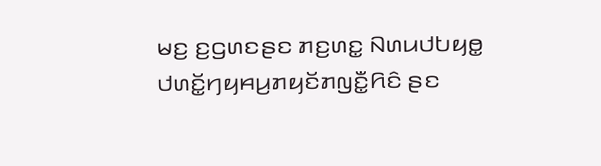ꤗꤢ꤬ ꤢ꤬ꤞꤛꤢꤔꤢ ꤊꤢ꤬ꤛꤢ꤭ ꤡꤛꤣꤓꤝꤟꤥ꤭ ꤓꤛꤢꤩ꤭ꤚꤟꤌꤣ꤬ꤊꤟꤢꤩꤊꤜꤢꤪ꤭ꤖꤢꤨ ꤔꤢ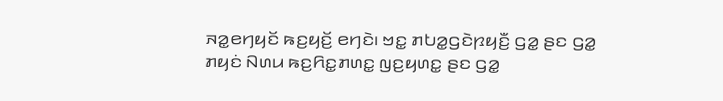ꤏꤤ꤭ꤕꤚꤟꤢꤩ ꤒꤢ꤬ꤟꤢꤩ꤬ ꤕꤚꤢꤧ꤯ ꤠꤢ꤭ ꤊꤝꤤ꤭ꤞꤢꤧꤐꤟꤢꤪ꤬ ꤞꤤ꤭ ꤔꤢ ꤞꤤ꤭ ꤊꤟꤢꤦ ꤡꤛꤣ ꤒꤢ꤬ꤖꤢ꤭ꤊꤛꤢ꤭ ꤜꤢ꤬ꤟꤛꤢ꤭ ꤔꤢ ꤞꤤ꤭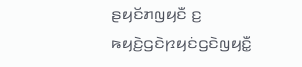ꤔꤟꤢꤩꤊꤜꤟꤢꤪ ꤢ꤬ ꤒꤟꤢꤧ꤬ꤞꤢꤧꤐꤟꤢꤦꤞꤢꤧꤜꤟꤢꤪ꤭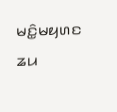ꤗꤢꤨ꤭ꤗꤟꤛꤢ ꤘꤣ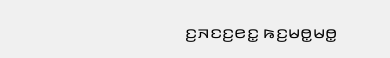ꤢ꤬ꤏꤢꤢ꤬ꤕꤢ꤭ ꤒꤢ꤬ꤗꤥ꤭ꤗꤥ꤭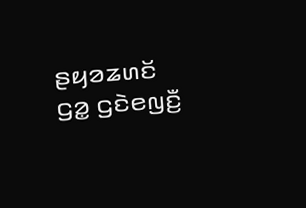ꤔꤟꤤꤘꤛꤢꤩ ꤞꤤ꤭ ꤞꤢꤧꤕꤜꤢꤪ꤬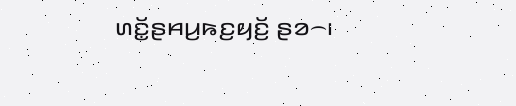ꤛꤢꤩ꤭ꤔꤌꤣ꤬ꤒꤢ꤬ꤟꤢꤩ꤬ ꤔꤤ꤮꤯